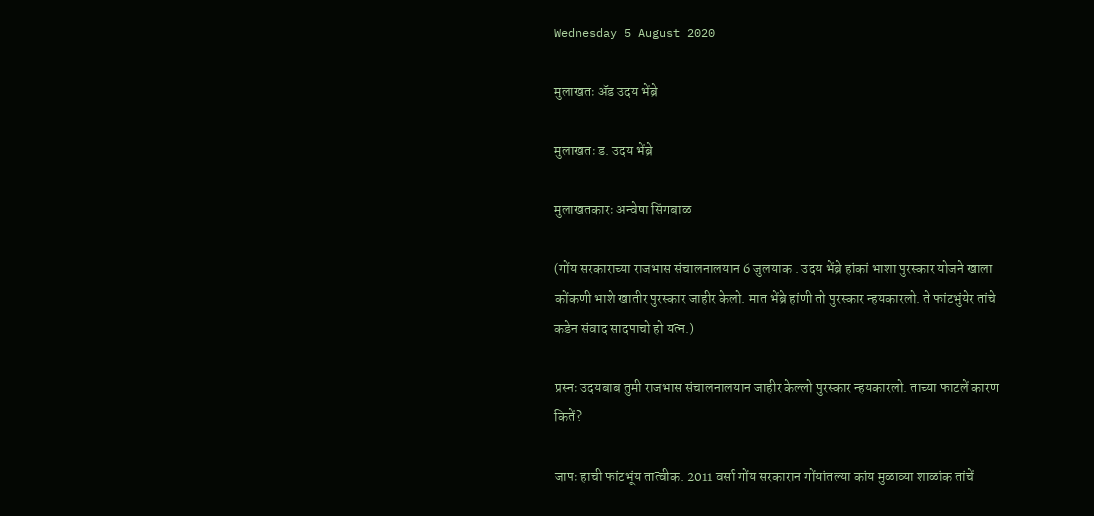Wednesday 5 August 2020

मुलाखतः ॲड उदय भेंब्रे

मुलाखतः ड. उदय भेंब्रे

मुलाखतकारः अन्वेषा सिंगबाळ

(गोंय सरकाराच्या राजभास संचालनालयान 6 जुलयाक . उदय भेंब्रे हांकां भाशा पुरस्कार योजने खाला कोंकणी भाशे खातीर पुरस्कार जाहीर केलो. मात भेंब्रे हांणी तो पुरस्कार न्हयकारलो. ते फांटभुंयेर तांचे कडेन संवाद सादपाचो हो यत्न.)

प्रस्नः उदयबाब तुमी राजभास संचालनालयान जाहीर केल्लो पुरस्कार न्हयकारलो. ताच्या फाटलें कारण कितें?

जापः हाची फांटभूंय तात्वीक. 2011 वर्सा गोंय सरकारान गोंयांतल्या कांय मुळाव्या शाळांक तांचें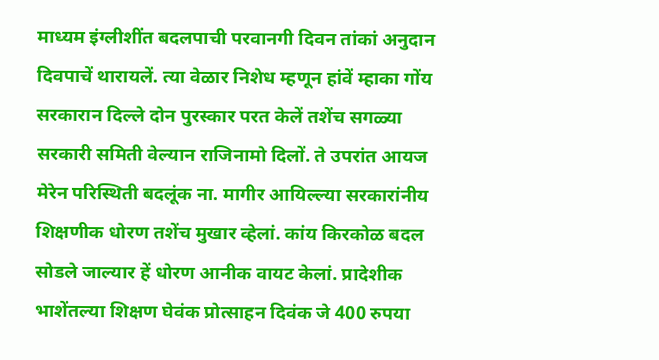माध्यम इंग्लीशींत बदलपाची परवानगी दिवन तांकां अनुदान दिवपाचें थारायलें. त्या वेळार निशेध म्हणून हांवें म्हाका गोंय सरकारान दिल्ले दोन पुरस्कार परत केलें तशेंच सगळ्या सरकारी समिती वेल्यान राजिनामो दिलों. ते उपरांत आयज मेरेन परिस्थिती बदलूंक ना. मागीर आयिल्ल्या सरकारांनीय शिक्षणीक धोरण तशेंच मुखार व्हेलां. कांय किरकोळ बदल सोडले जाल्यार हें धोरण आनीक वायट केलां. प्रादेशीक भाशेंतल्या शिक्षण घेवंक प्रोत्साहन दिवंक जे 400 रुपया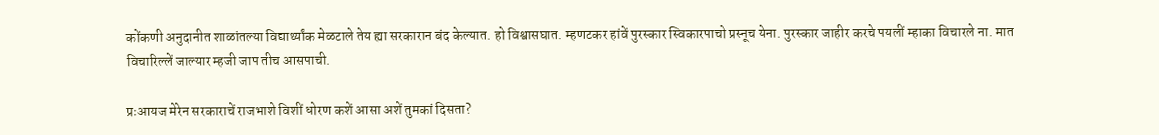कोंकणी अनुदानीत शाळांतल्या विद्यार्थ्यांक मेळटाले तेय ह्या सरकारान बंद केल्यात. हो विश्वासघात. म्हणटकर हांवें पुरस्कार स्विकारपाचो प्रस्नूच येना. पुरस्कार जाहीर करचे पयलीं म्हाका विचारले ना. मात विचारिल्लें जाल्यार म्हजी जाप तीच आसपाची.

प्रःआयज मेरेन सरकाराचें राजभाशे विशीं धोरण कशें आसा अशें तुमकां दिसता?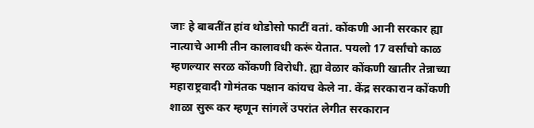जाः हे बाबतींत हांव थोडोसो फाटीं वतां. कोंकणी आनी सरकार ह्या नात्याचे आमी तीन कालावधी करूं येतात. पयलो 17 वर्सांचो काळ म्हणल्यार सरळ कोंकणी विरोधी. ह्या वेळार कोंकणी खातीर तेन्नाच्या महाराष्ट्रवादी गोमंतक पक्षान कांयच केले ना. केंद्र सरकारान कोंकणी शाळा सुरू कर म्हणून सांगलें उपरांत लेगीत सरकारान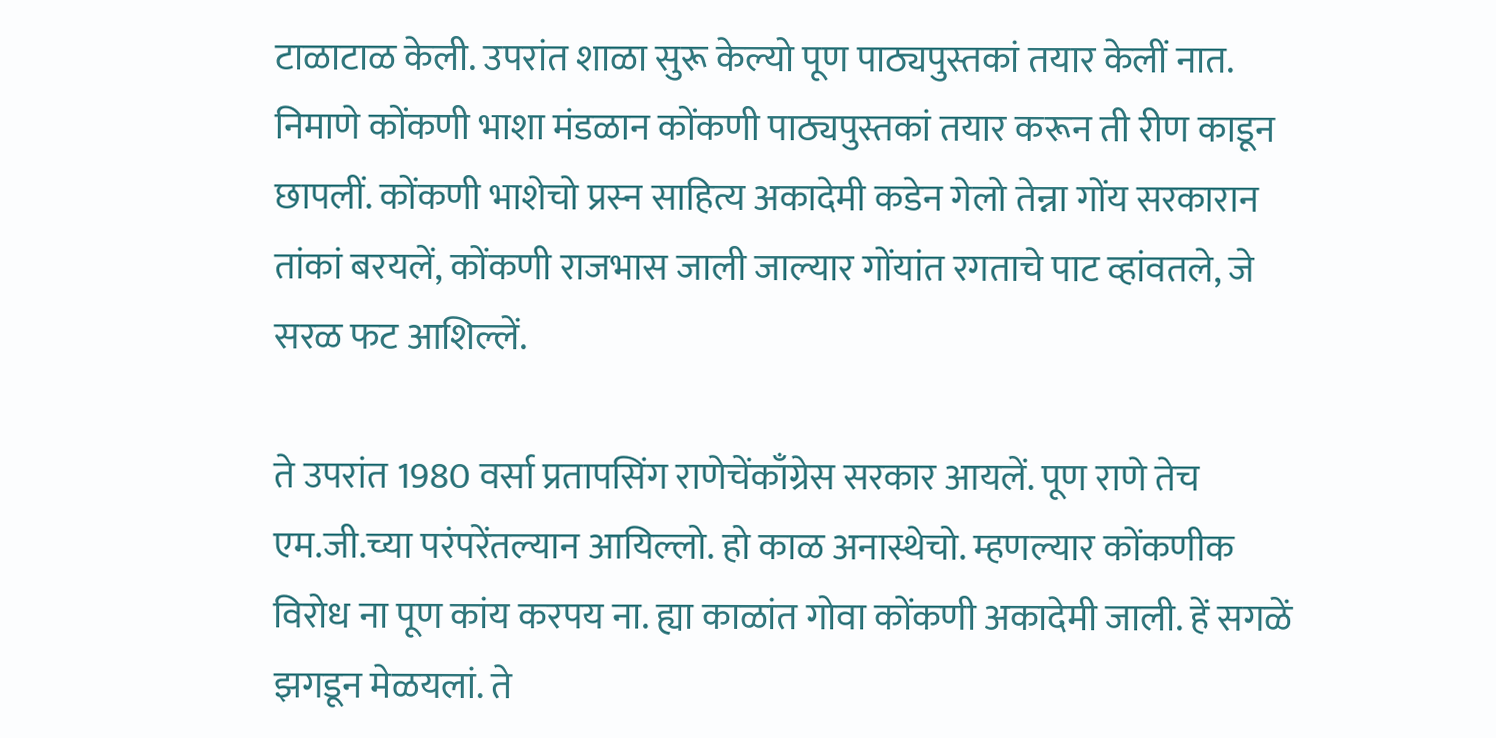टाळाटाळ केली. उपरांत शाळा सुरू केल्यो पूण पाठ्यपुस्तकां तयार केलीं नात. निमाणे कोंकणी भाशा मंडळान कोंकणी पाठ्यपुस्तकां तयार करून ती रीण काडून छापलीं. कोंकणी भाशेचो प्रस्न साहित्य अकादेमी कडेन गेलो तेन्ना गोंय सरकारान तांकां बरयलें, कोंकणी राजभास जाली जाल्यार गोंयांत रगताचे पाट व्हांवतले, जे सरळ फट आशिल्लें.

ते उपरांत 1980 वर्सा प्रतापसिंग राणेचेंकाँग्रेस सरकार आयलें. पूण राणे तेच एम.जी.च्या परंपरेंतल्यान आयिल्लो. हो काळ अनास्थेचो. म्हणल्यार कोंकणीक विरोध ना पूण कांय करपय ना. ह्या काळांत गोवा कोंकणी अकादेमी जाली. हें सगळें झगडून मेळयलां. ते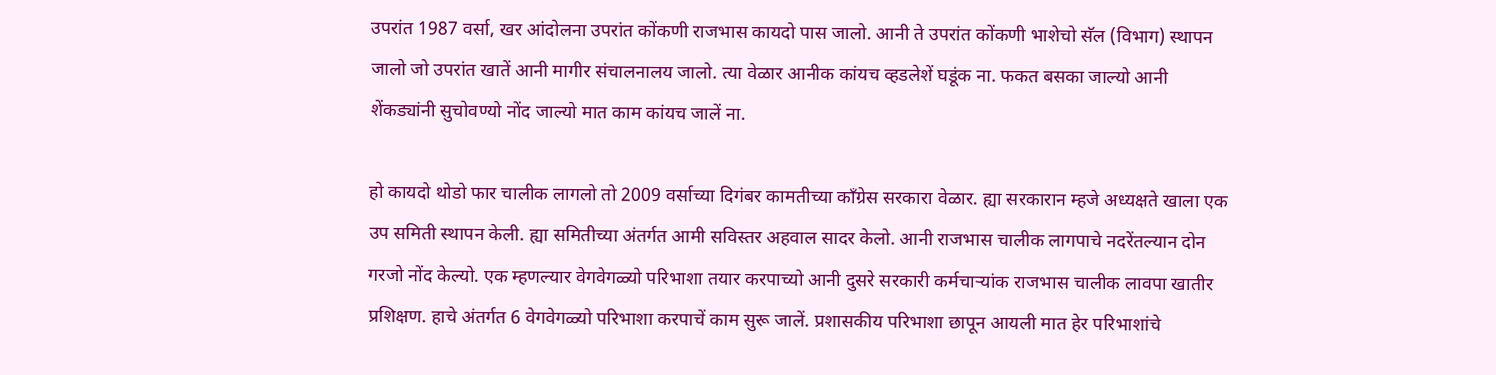उपरांत 1987 वर्सा, खर आंदोलना उपरांत कोंकणी राजभास कायदो पास जालो. आनी ते उपरांत कोंकणी भाशेचो सॅल (विभाग) स्थापन जालो जो उपरांत खातें आनी मागीर संचालनालय जालो. त्या वेळार आनीक कांयच व्हडलेशें घडूंक ना. फकत बसका जाल्यो आनी शेंकड्यांनी सुचोवण्यो नोंद जाल्यो मात काम कांयच जालें ना.

हो कायदो थोडो फार चालीक लागलो तो 2009 वर्साच्या दिगंबर कामतीच्या काँग्रेस सरकारा वेळार. ह्या सरकारान म्हजे अध्यक्षते खाला एक उप समिती स्थापन केली. ह्या समितीच्या अंतर्गत आमी सविस्तर अहवाल सादर केलो. आनी राजभास चालीक लागपाचे नदरेंतल्यान दोन गरजो नोंद केल्यो. एक म्हणल्यार वेगवेगळ्यो परिभाशा तयार करपाच्यो आनी दुसरे सरकारी कर्मचाऱ्यांक राजभास चालीक लावपा खातीर प्रशिक्षण. हाचे अंतर्गत 6 वेगवेगळ्यो परिभाशा करपाचें काम सुरू जालें. प्रशासकीय परिभाशा छापून आयली मात हेर परिभाशांचे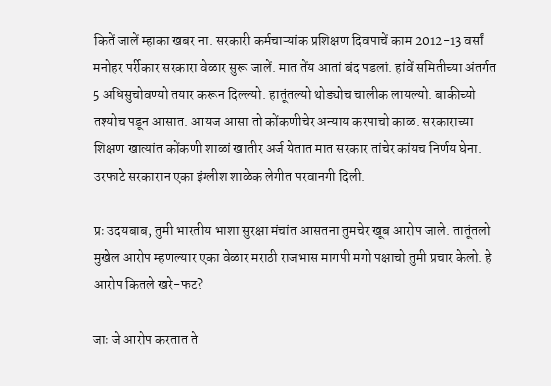कितें जालें म्हाका खबर ना. सरकारी कर्मचाऱ्यांक प्रशिक्षण दिवपाचें काम 2012-13 वर्सां मनोहर पर्रीकार सरकारा वेळार सुरू जालें. मात तेंय आतां बंद पडलां. हांवें समितीच्या अंतर्गत 5 अधिसुचोवण्यो तयार करून दिल्ल्यो. हातूंतल्यो थोड्योच चालीक लायल्यो. बाकीच्यो तश्योच पडून आसात. आयज आसा तो कोंकणीचेर अन्याय करपाचो काळ. सरकाराच्या शिक्षण खात्यांत कोंकणी शाळां खातीर अर्ज येतात मात सरकार तांचेर कांयच निर्णय घेना. उरफाटे सरकारान एका इंग्लीश शाळेक लेगीत परवानगी दिली.

प्रः उदयबाब, तुमी भारतीय भाशा सुरक्षा मंचांत आसतना तुमचेर खूब आरोप जाले. तातूंतलो मुखेल आरोप म्हणल्यार एका वेळार मराठी राजभास मागपी मगो पक्षाचो तुमी प्रचार केलो. हे आरोप कितले खरे-फट?

जाः जे आरोप करतात ते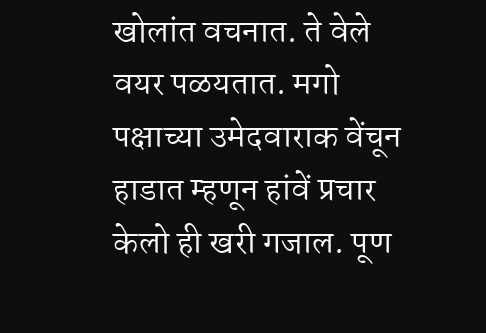खोलांत वचनात. ते वेले वयर पळयतात. मगो पक्षाच्या उमेदवाराक वेंचून हाडात म्हणून हांवें प्रचार केलो ही खरी गजाल. पूण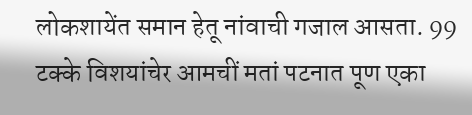लोकशायेंत समान हेतू नांवाची गजाल आसता. 99 टक्के विशयांचेर आमचीं मतां पटनात पूण एका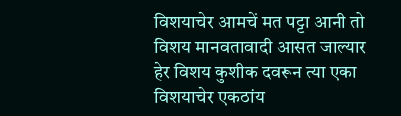विशयाचेर आमचें मत पट्टा आनी तो विशय मानवतावादी आसत जाल्यार हेर विशय कुशीक दवरून त्या एका विशयाचेर एकठांय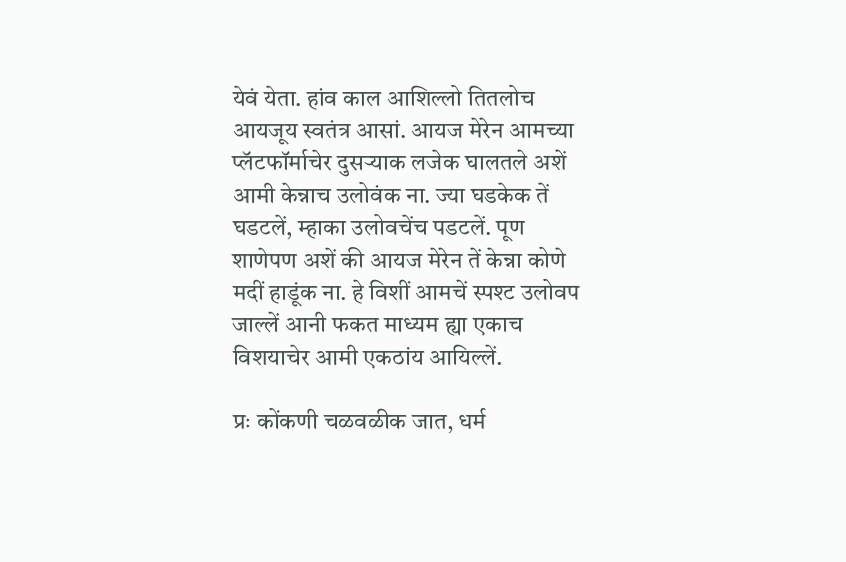येवं येता. हांव काल आशिल्लो तितलोच आयजूय स्वतंत्र आसां. आयज मेरेन आमच्या प्लॅटफॉर्माचेर दुसऱ्याक लजेक घालतले अशें आमी केन्नाच उलोवंक ना. ज्या घडकेक तें घडटलें, म्हाका उलोवचेंच पडटलें. पूण शाणेपण अशें की आयज मेरेन तें केन्ना कोणे मदीं हाडूंक ना. हे विशीं आमचें स्पश्ट उलोवप जाल्लें आनी फकत माध्यम ह्या एकाच विशयाचेर आमी एकठांय आयिल्लें.

प्रः कोंकणी चळवळीक जात, धर्म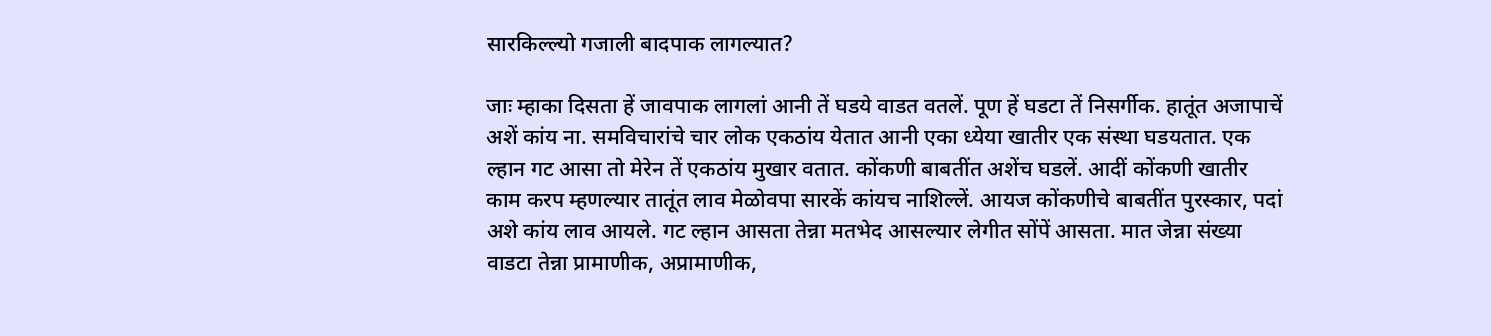सारकिल्ल्यो गजाली बादपाक लागल्यात?

जाः म्हाका दिसता हें जावपाक लागलां आनी तें घडये वाडत वतलें. पूण हें घडटा तें निसर्गीक. हातूंत अजापाचें अशें कांय ना. समविचारांचे चार लोक एकठांय येतात आनी एका ध्येया खातीर एक संस्था घडयतात. एक ल्हान गट आसा तो मेरेन तें एकठांय मुखार वतात. कोंकणी बाबतींत अशेंच घडलें. आदीं कोंकणी खातीर काम करप म्हणल्यार तातूंत लाव मेळोवपा सारकें कांयच नाशिल्लें. आयज कोंकणीचे बाबतींत पुरस्कार, पदां अशे कांय लाव आयले. गट ल्हान आसता तेन्ना मतभेद आसल्यार लेगीत सोंपें आसता. मात जेन्ना संख्या वाडटा तेन्ना प्रामाणीक, अप्रामाणीक,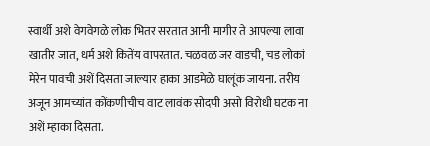स्वार्थी अशे वेगवेगळे लोक भितर सरतात आनी मागीर ते आपल्या लावा खातीर जात, धर्म अशे कितेंय वापरतात. चळवळ जर वाडची, चड लोकां मेरेन पावची अशें दिसता जाल्यार हाका आडमेळे घालूंक जायना. तरीय अजून आमच्यांत कोंकणीचीच वाट लावंक सोदपी असो विरोधी घटक ना अशें म्हाका दिसता.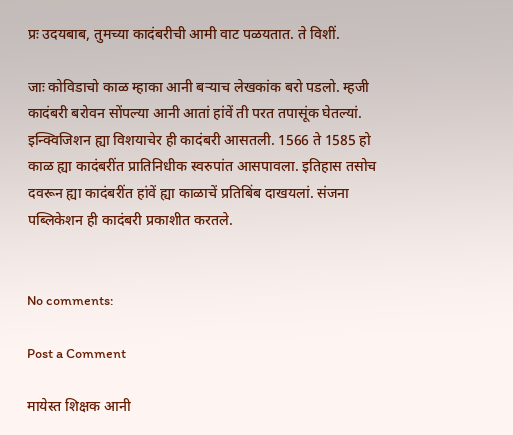प्रः उदयबाब, तुमच्या कादंबरीची आमी वाट पळयतात. ते विशीं.

जाः कोविडाचो काळ म्हाका आनी बऱ्याच लेखकांक बरो पडलो. म्हजी कादंबरी बरोवन सोंपल्या आनी आतां हांवें ती परत तपासूंक घेतल्यां. इन्क्विजिशन ह्या विशयाचेर ही कादंबरी आसतली. 1566 ते 1585 हो काळ ह्या कादंबरींत प्रातिनिधीक स्वरुपांत आसपावला. इतिहास तसोच दवरून ह्या कादंबरींत हांवें ह्या काळाचें प्रतिबिंब दाखयलां. संजना पब्लिकेशन ही कादंबरी प्रकाशीत करतले.


No comments:

Post a Comment

मायेस्त शिक्षक आनी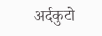अर्दकुटो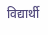विद्यार्थी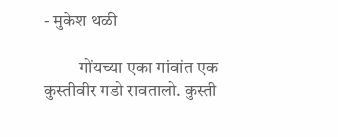- मुकेश थळी

          गोंयच्या एका गांवांत एक कुस्तीवीर गडो रावतालो. कुस्ती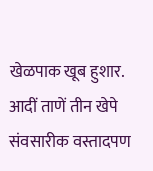खेळपाक खूब हुशार. आदीं ताणें तीन खेपे संवसारीक वस्तादपण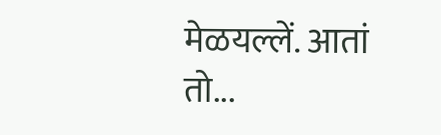मेळयल्लें. आतां तो...